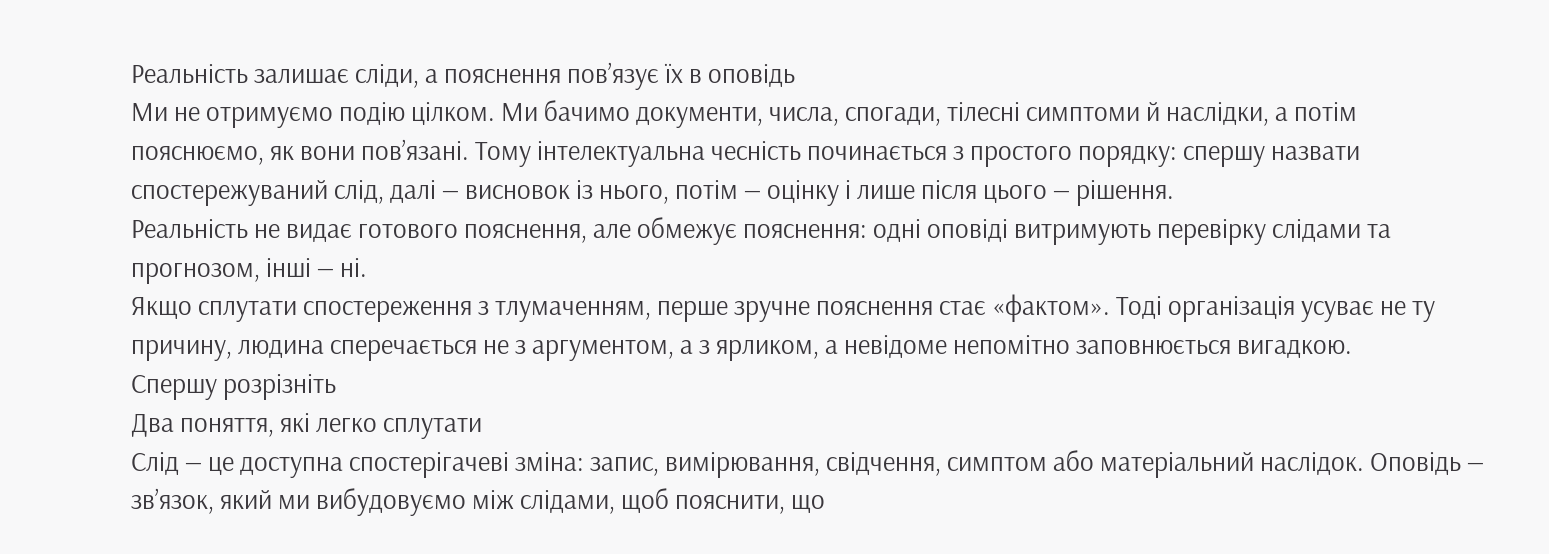Реальність залишає сліди, а пояснення пов’язує їх в оповідь
Ми не отримуємо подію цілком. Ми бачимо документи, числа, спогади, тілесні симптоми й наслідки, а потім пояснюємо, як вони пов’язані. Тому інтелектуальна чесність починається з простого порядку: спершу назвати спостережуваний слід, далі — висновок із нього, потім — оцінку і лише після цього — рішення.
Реальність не видає готового пояснення, але обмежує пояснення: одні оповіді витримують перевірку слідами та прогнозом, інші — ні.
Якщо сплутати спостереження з тлумаченням, перше зручне пояснення стає «фактом». Тоді організація усуває не ту причину, людина сперечається не з аргументом, а з ярликом, а невідоме непомітно заповнюється вигадкою.
Спершу розрізніть
Два поняття, які легко сплутати
Слід — це доступна спостерігачеві зміна: запис, вимірювання, свідчення, симптом або матеріальний наслідок. Оповідь — зв’язок, який ми вибудовуємо між слідами, щоб пояснити, що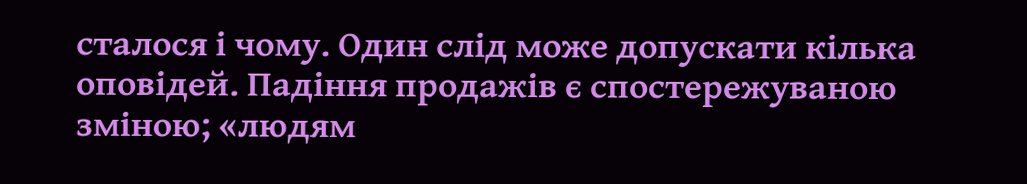сталося і чому. Один слід може допускати кілька оповідей. Падіння продажів є спостережуваною зміною; «людям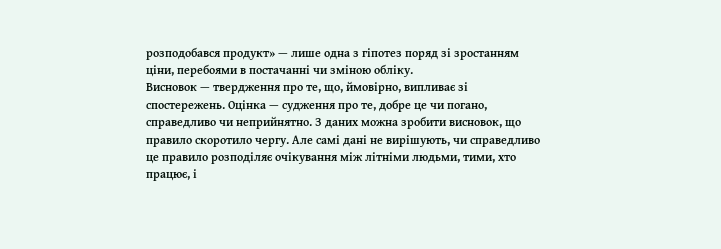розподобався продукт» — лише одна з гіпотез поряд зі зростанням ціни, перебоями в постачанні чи зміною обліку.
Висновок — твердження про те, що, ймовірно, випливає зі спостережень. Оцінка — судження про те, добре це чи погано, справедливо чи неприйнятно. З даних можна зробити висновок, що правило скоротило чергу. Але самі дані не вирішують, чи справедливо це правило розподіляє очікування між літніми людьми, тими, хто працює, і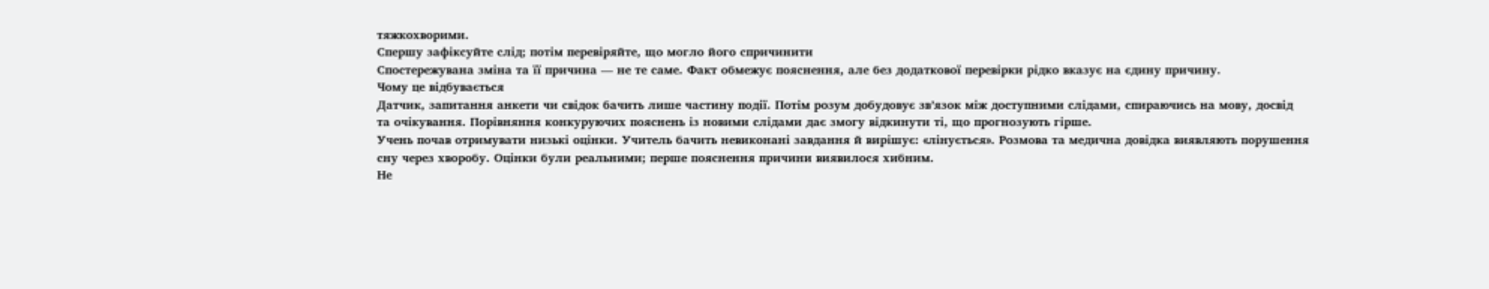тяжкохворими.
Спершу зафіксуйте слід; потім перевіряйте, що могло його спричинити
Спостережувана зміна та її причина — не те саме. Факт обмежує пояснення, але без додаткової перевірки рідко вказує на єдину причину.
Чому це відбувається
Датчик, запитання анкети чи свідок бачить лише частину події. Потім розум добудовує зв’язок між доступними слідами, спираючись на мову, досвід та очікування. Порівняння конкуруючих пояснень із новими слідами дає змогу відкинути ті, що прогнозують гірше.
Учень почав отримувати низькі оцінки. Учитель бачить невиконані завдання й вирішує: «лінується». Розмова та медична довідка виявляють порушення сну через хворобу. Оцінки були реальними; перше пояснення причини виявилося хибним.
Не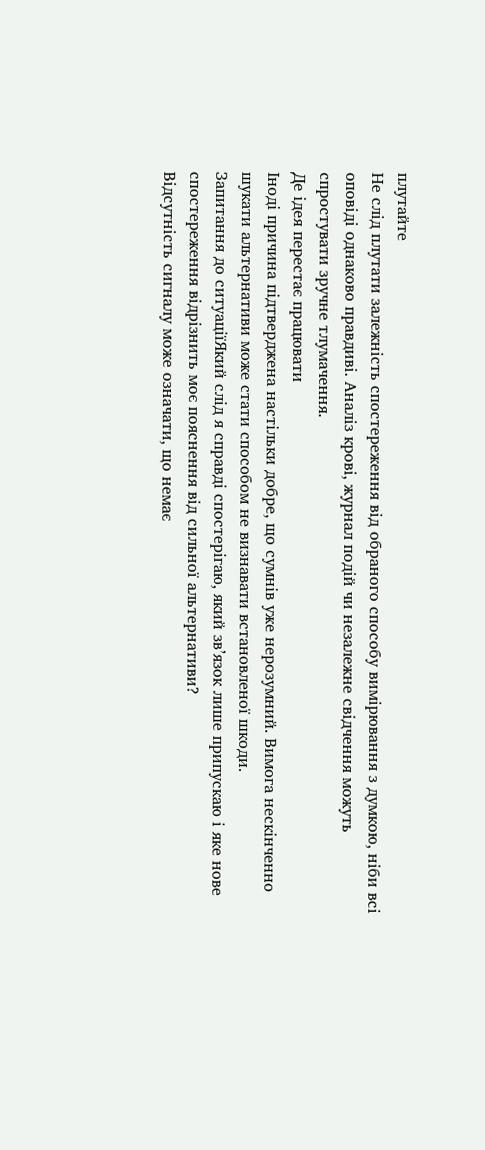плутайте
Не слід плутати залежність спостереження від обраного способу вимірювання з думкою, ніби всі оповіді однаково правдиві. Аналіз крові, журнал подій чи незалежне свідчення можуть спростувати зручне тлумачення.
Де ідея перестає працювати
Іноді причина підтверджена настільки добре, що сумнів уже нерозумний. Вимога нескінченно шукати альтернативи може стати способом не визнавати встановленої шкоди.
Запитання до ситуаціїЯкий слід я справді спостерігаю, який зв’язок лише припускаю і яке нове спостереження відрізнить моє пояснення від сильної альтернативи?
Відсутність сигналу може означати, що немає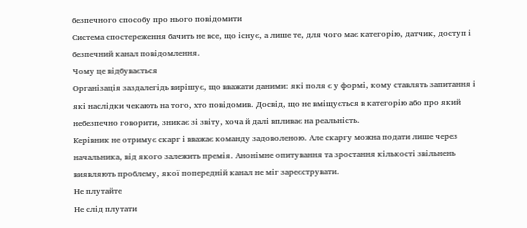безпечного способу про нього повідомити
Система спостереження бачить не все, що існує, а лише те, для чого має категорію, датчик, доступ і безпечний канал повідомлення.
Чому це відбувається
Організація заздалегідь вирішує, що вважати даними: які поля є у формі, кому ставлять запитання і які наслідки чекають на того, хто повідомив. Досвід, що не вміщується в категорію або про який небезпечно говорити, зникає зі звіту, хоча й далі впливає на реальність.
Керівник не отримує скарг і вважає команду задоволеною. Але скаргу можна подати лише через начальника, від якого залежить премія. Анонімне опитування та зростання кількості звільнень виявляють проблему, якої попередній канал не міг зареєструвати.
Не плутайте
Не слід плутати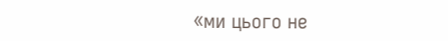«ми цього не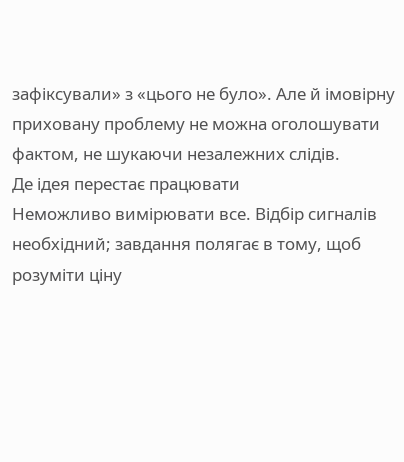зафіксували» з «цього не було». Але й імовірну приховану проблему не можна оголошувати фактом, не шукаючи незалежних слідів.
Де ідея перестає працювати
Неможливо вимірювати все. Відбір сигналів необхідний; завдання полягає в тому, щоб розуміти ціну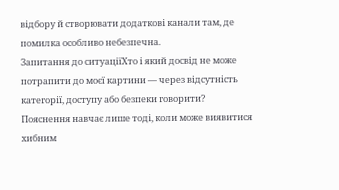відбору й створювати додаткові канали там, де помилка особливо небезпечна.
Запитання до ситуаціїХто і який досвід не може потрапити до моєї картини — через відсутність категорії, доступу або безпеки говорити?
Пояснення навчає лише тоді, коли може виявитися хибним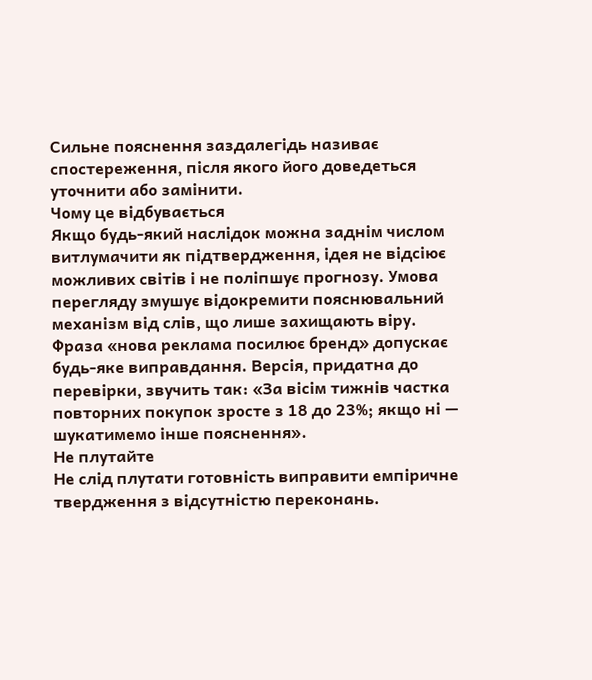Сильне пояснення заздалегідь називає спостереження, після якого його доведеться уточнити або замінити.
Чому це відбувається
Якщо будь-який наслідок можна заднім числом витлумачити як підтвердження, ідея не відсіює можливих світів і не поліпшує прогнозу. Умова перегляду змушує відокремити пояснювальний механізм від слів, що лише захищають віру.
Фраза «нова реклама посилює бренд» допускає будь-яке виправдання. Версія, придатна до перевірки, звучить так: «За вісім тижнів частка повторних покупок зросте з 18 до 23%; якщо ні — шукатимемо інше пояснення».
Не плутайте
Не слід плутати готовність виправити емпіричне твердження з відсутністю переконань.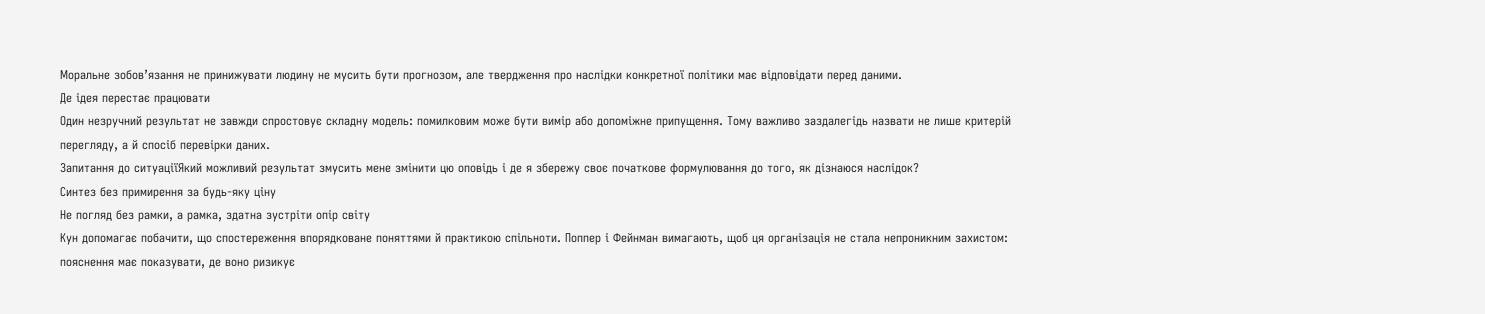Моральне зобов’язання не принижувати людину не мусить бути прогнозом, але твердження про наслідки конкретної політики має відповідати перед даними.
Де ідея перестає працювати
Один незручний результат не завжди спростовує складну модель: помилковим може бути вимір або допоміжне припущення. Тому важливо заздалегідь назвати не лише критерій перегляду, а й спосіб перевірки даних.
Запитання до ситуаціїЯкий можливий результат змусить мене змінити цю оповідь і де я збережу своє початкове формулювання до того, як дізнаюся наслідок?
Синтез без примирення за будь-яку ціну
Не погляд без рамки, а рамка, здатна зустріти опір світу
Кун допомагає побачити, що спостереження впорядковане поняттями й практикою спільноти. Поппер і Фейнман вимагають, щоб ця організація не стала непроникним захистом: пояснення має показувати, де воно ризикує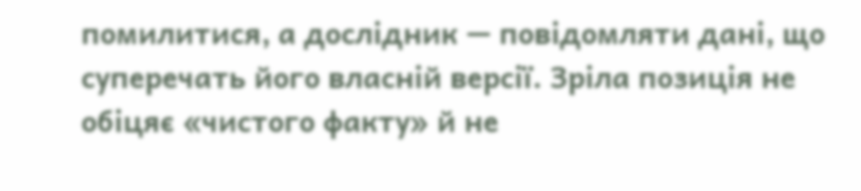помилитися, а дослідник — повідомляти дані, що суперечать його власній версії. Зріла позиція не обіцяє «чистого факту» й не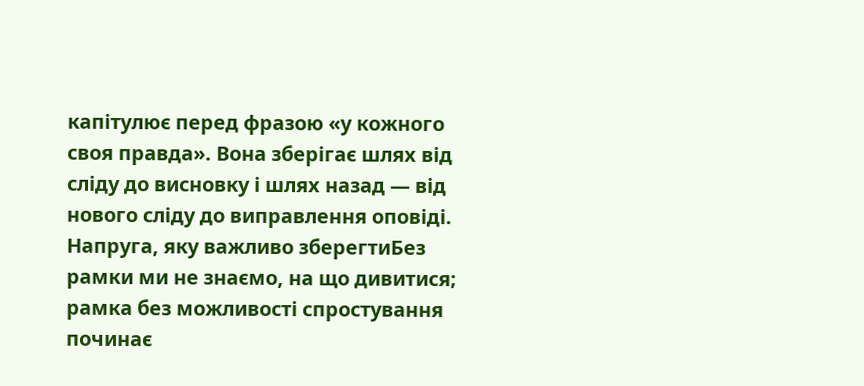капітулює перед фразою «у кожного своя правда». Вона зберігає шлях від сліду до висновку і шлях назад — від нового сліду до виправлення оповіді.
Напруга, яку важливо зберегтиБез рамки ми не знаємо, на що дивитися; рамка без можливості спростування починає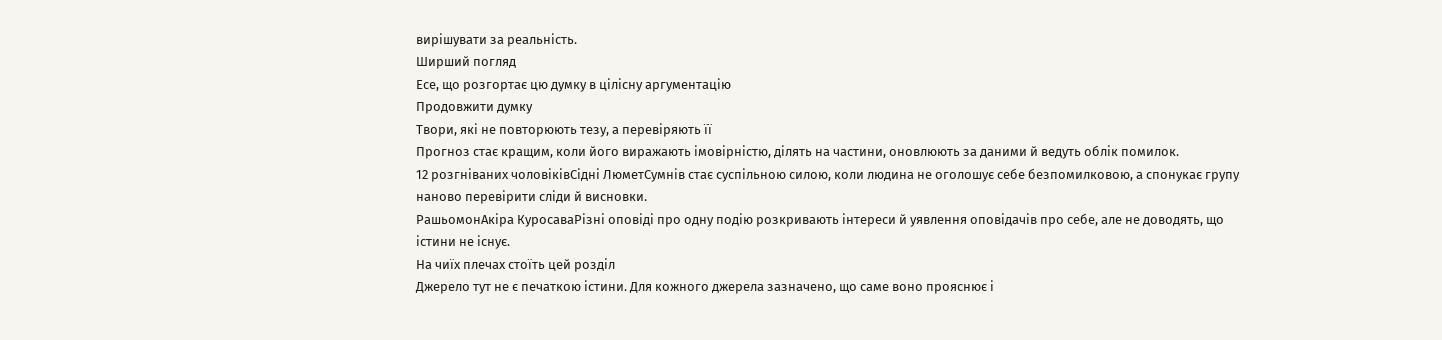вирішувати за реальність.
Ширший погляд
Есе, що розгортає цю думку в цілісну аргументацію
Продовжити думку
Твори, які не повторюють тезу, а перевіряють її
Прогноз стає кращим, коли його виражають імовірністю, ділять на частини, оновлюють за даними й ведуть облік помилок.
12 розгніваних чоловіківСідні ЛюметСумнів стає суспільною силою, коли людина не оголошує себе безпомилковою, а спонукає групу наново перевірити сліди й висновки.
РашьомонАкіра КуросаваРізні оповіді про одну подію розкривають інтереси й уявлення оповідачів про себе, але не доводять, що істини не існує.
На чиїх плечах стоїть цей розділ
Джерело тут не є печаткою істини. Для кожного джерела зазначено, що саме воно прояснює і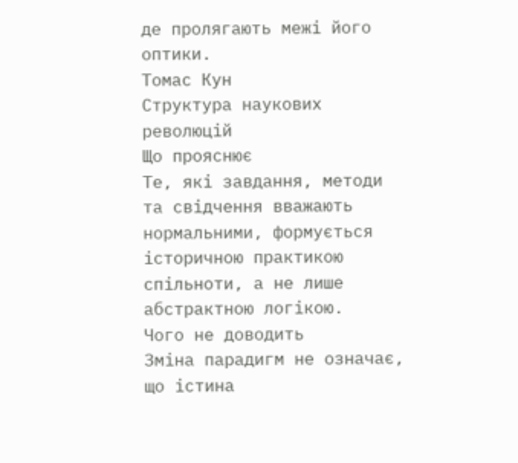де пролягають межі його оптики.
Томас Кун
Структура наукових революцій
Що прояснює
Те, які завдання, методи та свідчення вважають нормальними, формується історичною практикою спільноти, а не лише абстрактною логікою.
Чого не доводить
Зміна парадигм не означає, що істина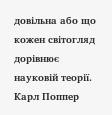довільна або що кожен світогляд дорівнює науковій теорії.
Карл Поппер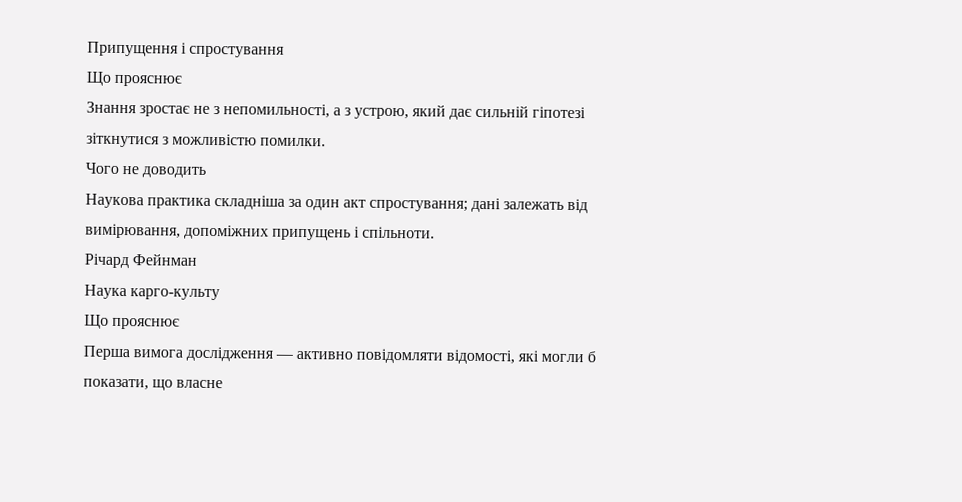Припущення і спростування
Що прояснює
Знання зростає не з непомильності, а з устрою, який дає сильній гіпотезі зіткнутися з можливістю помилки.
Чого не доводить
Наукова практика складніша за один акт спростування; дані залежать від вимірювання, допоміжних припущень і спільноти.
Річард Фейнман
Наука карго-культу
Що прояснює
Перша вимога дослідження — активно повідомляти відомості, які могли б показати, що власне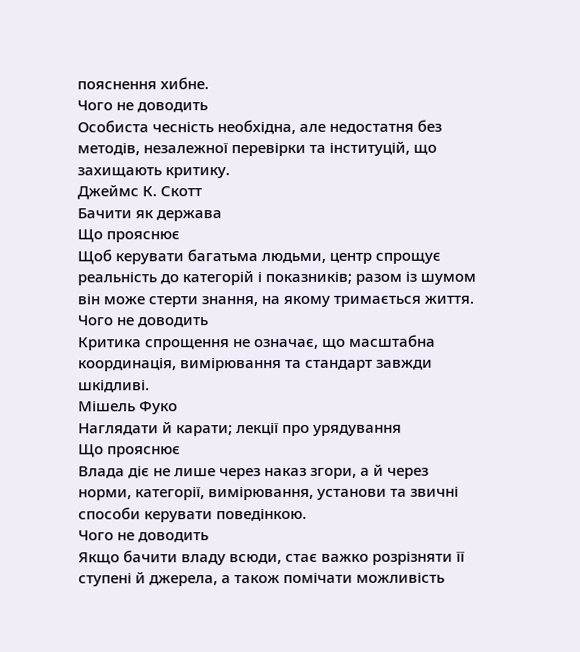пояснення хибне.
Чого не доводить
Особиста чесність необхідна, але недостатня без методів, незалежної перевірки та інституцій, що захищають критику.
Джеймс К. Скотт
Бачити як держава
Що прояснює
Щоб керувати багатьма людьми, центр спрощує реальність до категорій і показників; разом із шумом він може стерти знання, на якому тримається життя.
Чого не доводить
Критика спрощення не означає, що масштабна координація, вимірювання та стандарт завжди шкідливі.
Мішель Фуко
Наглядати й карати; лекції про урядування
Що прояснює
Влада діє не лише через наказ згори, а й через норми, категорії, вимірювання, установи та звичні способи керувати поведінкою.
Чого не доводить
Якщо бачити владу всюди, стає важко розрізняти її ступені й джерела, а також помічати можливість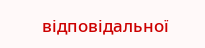відповідальної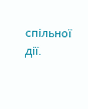спільної дії.